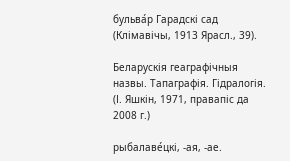бульва́р Гарадскі сад (Клімавічы, 1913 Ярасл., 39).

Беларускія геаграфічныя назвы. Тапаграфія. Гідралогія. (І. Яшкін, 1971, правапіс да 2008 г.)

рыбалаве́цкі, ‑ая, ‑ае.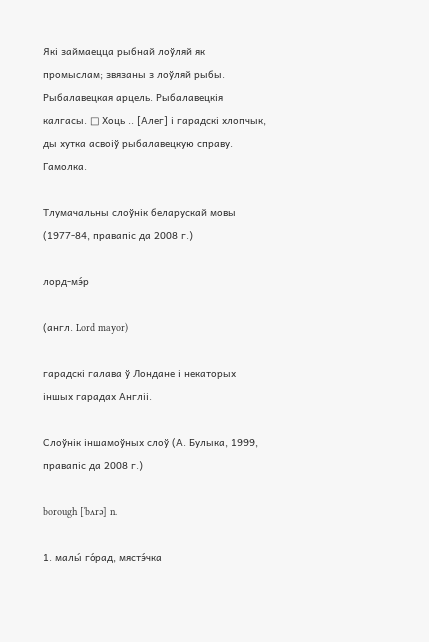Які займаецца рыбнай лоўляй як промыслам; звязаны з лоўляй рыбы. Рыбалавецкая арцель. Рыбалавецкія калгасы. □ Хоць .. [Алег] і гарадскі хлопчык, ды хутка асвоіў рыбалавецкую справу. Гамолка.

Тлумачальны слоўнік беларускай мовы (1977-84, правапіс да 2008 г.)

лорд-мэ́р

(англ. Lord mayor)

гарадскі галава ў Лондане і некаторых іншых гарадах Англіі.

Слоўнік іншамоўных слоў (А. Булыка, 1999, правапіс да 2008 г.)

borough [ˈbʌrə] n.

1. малы́ го́рад, мястэ́чка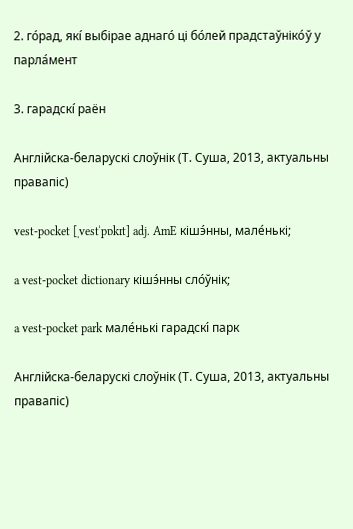2. го́рад, які́ выбірае аднаго́ ці бо́лей прадстаўніко́ў у парла́мент

3. гарадскі́ раён

Англійска-беларускі слоўнік (Т. Суша, 2013, актуальны правапіс)

vest-pocket [ˌvestˈpɒkɪt] adj. AmE кішэ́нны, мале́нькі;

a vest-pocket dictionary кішэ́нны сло́ўнік;

a vest-pocket park мале́нькі гарадскі́ парк

Англійска-беларускі слоўнік (Т. Суша, 2013, актуальны правапіс)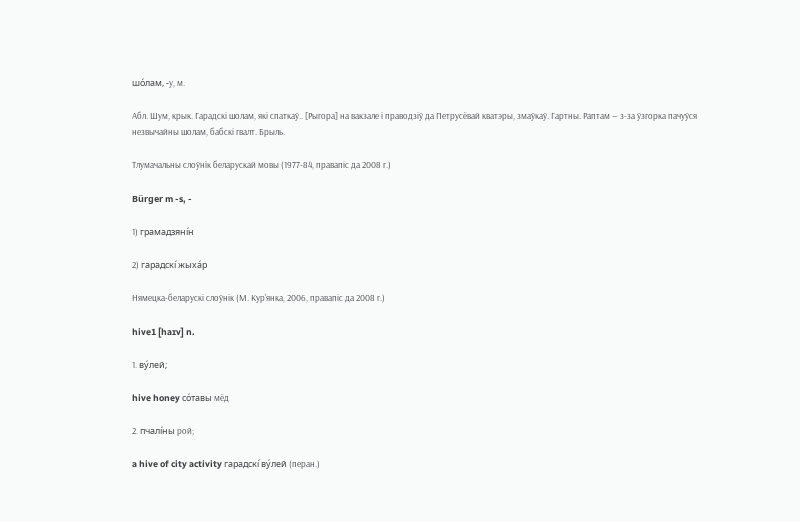шо́лам, ‑у, м.

Абл. Шум, крык. Гарадскі шолам, які спаткаў.. [Рыгора] на вакзале і праводзіў да Петрусёвай кватэры, змаўкаў. Гартны. Раптам — з-за ўзгорка пачуўся незвычайны шолам, бабскі гвалт. Брыль.

Тлумачальны слоўнік беларускай мовы (1977-84, правапіс да 2008 г.)

Bürger m -s, -

1) грамадзяні́н

2) гарадскі́ жыха́р

Нямецка-беларускі слоўнік (М. Кур'янка, 2006, правапіс да 2008 г.)

hive1 [haɪv] n.

1. ву́лей;

hive honey со́тавы мёд

2. пчалі́ны рой;

a hive of city activity гарадскі́ ву́лей (перан.)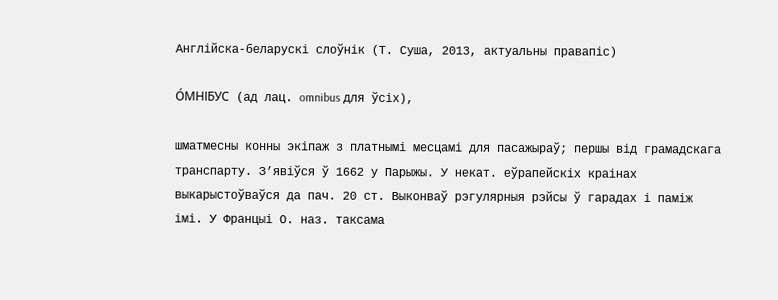Англійска-беларускі слоўнік (Т. Суша, 2013, актуальны правапіс)

О́МНІБУС (ад лац. omnibus для ўсіх),

шматмесны конны экіпаж з платнымі месцамі для пасажыраў; першы від грамадскага транспарту. З’явіўся ў 1662 у Парыжы. У некат. еўрапейскіх краінах выкарыстоўваўся да пач. 20 ст. Выконваў рэгулярныя рэйсы ў гарадах і паміж імі. У Францыі О. наз. таксама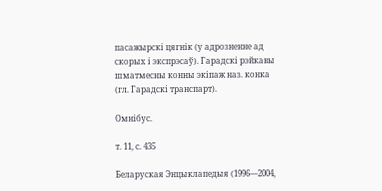пасажырскі цягнік (у адрозненне ад скорых і экспрэсаў). Гарадскі рэйкавы шматмесны конны экіпаж наз. конка (гл. Гарадскі транспарт).

Омнібус.

т. 11, с. 435

Беларуская Энцыклапедыя (1996—2004,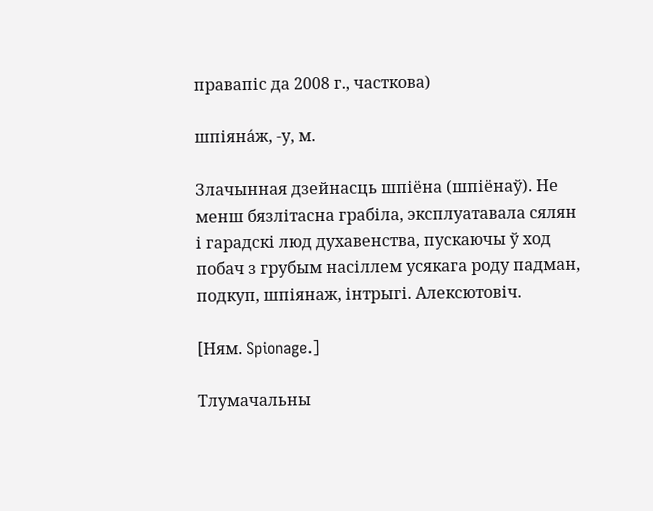правапіс да 2008 г., часткова)

шпіяна́ж, ‑у, м.

Злачынная дзейнасць шпіёна (шпіёнаў). Не менш бязлітасна грабіла, эксплуатавала сялян і гарадскі люд духавенства, пускаючы ў ход побач з грубым насіллем усякага роду падман, подкуп, шпіянаж, інтрыгі. Алексютовіч.

[Ням. Spionage.]

Тлумачальны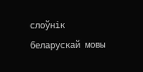слоўнік беларускай мовы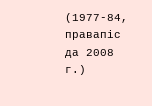(1977-84, правапіс да 2008 г.)